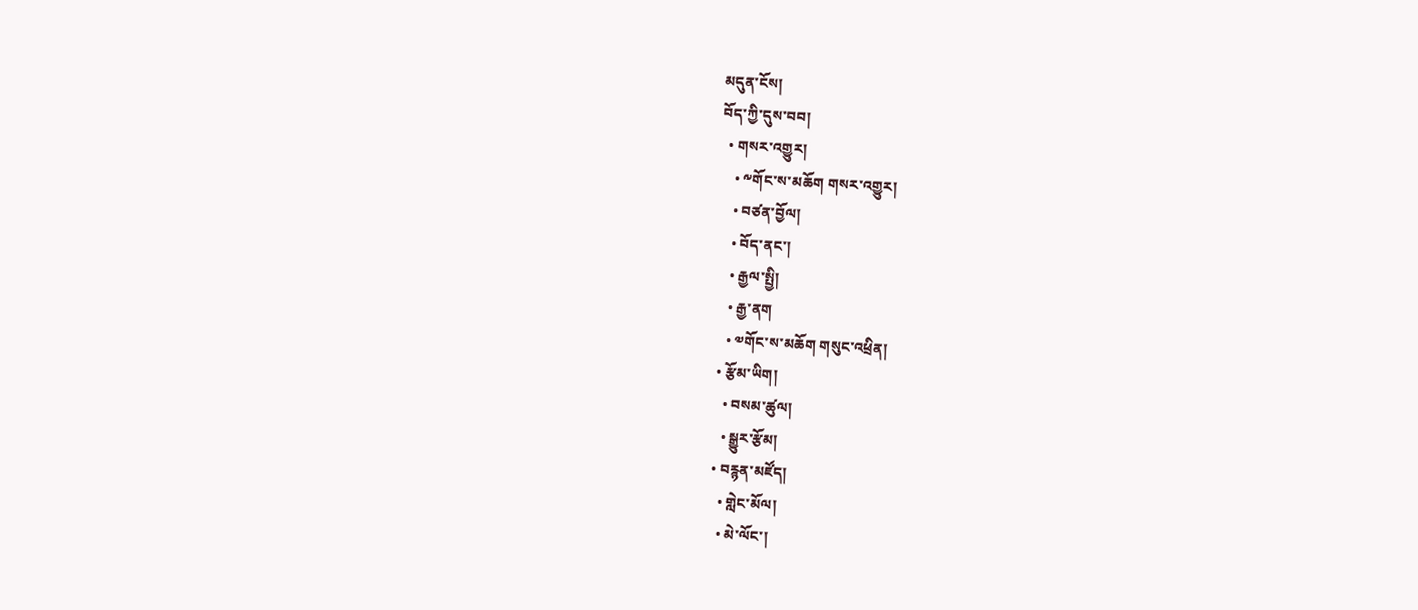མདུན་ངོས།
བོད་ཀྱི་དུས་བབ།
  • གསར་འགྱུར།
    • ༸གོང་ས་མཆོག གསར་འགྱུར།
    • བཙན་བྱོལ།
    • བོད་ནང་།
    • རྒྱལ་སྤྱི།
    • རྒྱ་ནག
    • ༧གོང་ས་མཆོག གསུང་འཕྲིན།
  • རྩོམ་ཡིག།
    • བསམ་ཚུལ།
    • སྒྱུར་རྩོམ།
  • བརྙན་མཛོད།
    • གླེང་མོལ།
    • མེ་ལོང་།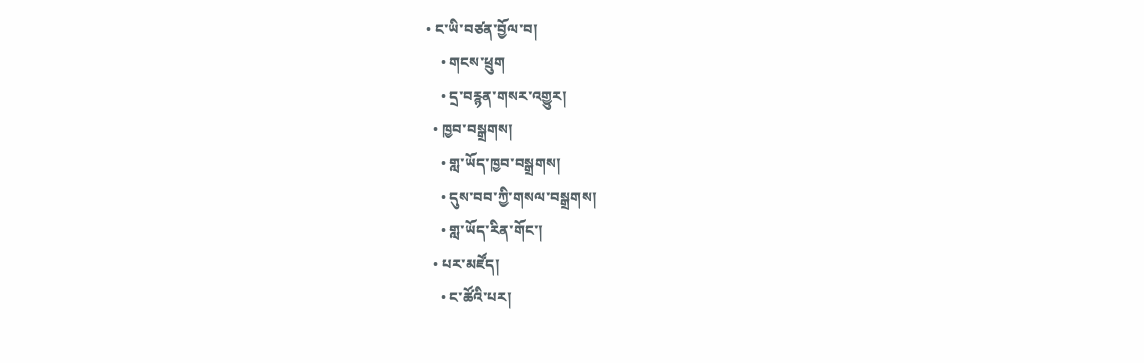• ང་ཡི་བཙན་བྱོལ་བ།
    • གངས་ཕྲུག
    • དྲ་བརྙན་གསར་འགྱུར།
  • ཁྱབ་བསྒྲགས།
    • གླ་ཡོད་ཁྱབ་བསྒྲགས།
    • དུས་བབ་ཀྱི་གསལ་བསྒྲགས།
    • གླ་ཡོད་རིན་གོང་།
  • པར་མཛོད།
    • ང་ཚོའི་པར།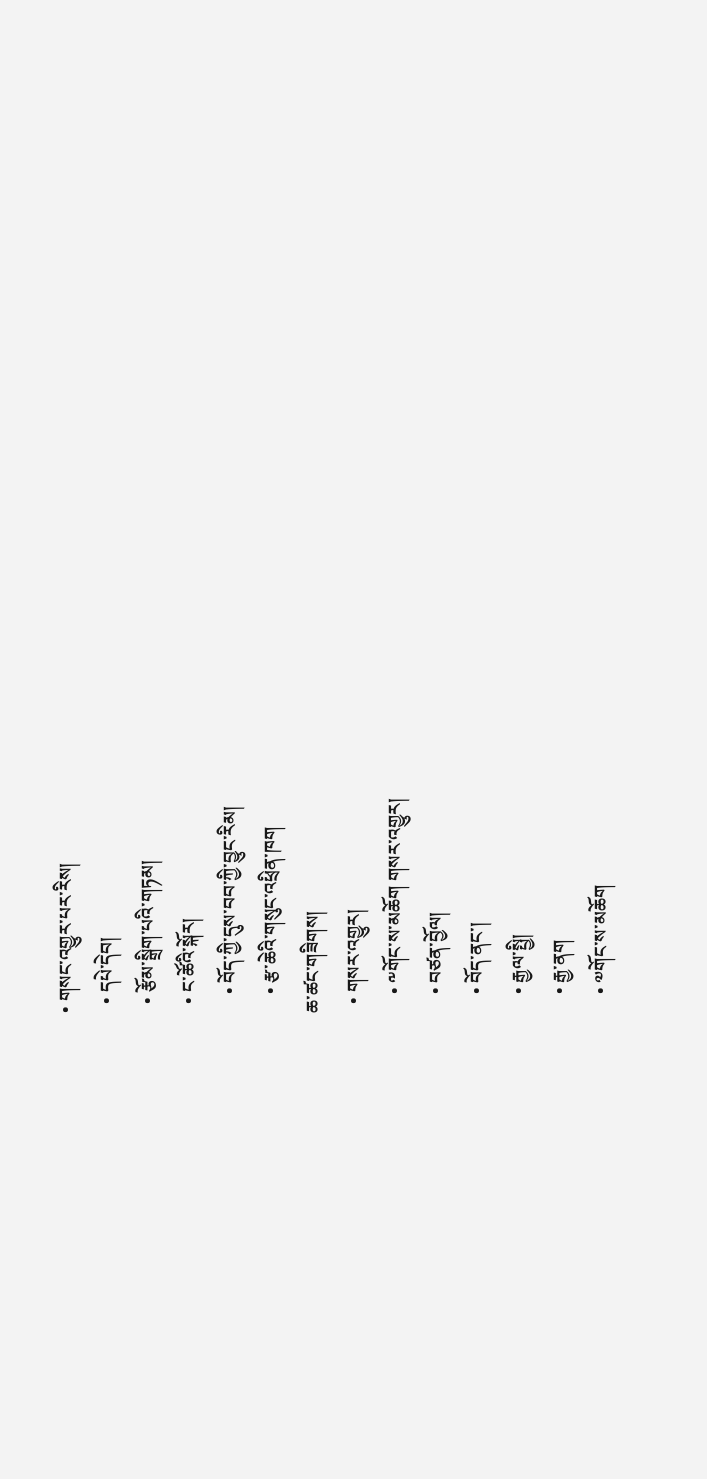• གསང་འགྱུར་པར་རིས།
  • དཔེ་དེབ།
  • རྩོམ་སྒྲིག་པའི་གཏམ།
  • ང་ཚོའི་སྐོར།
    • བོད་ཀྱི་དུས་བབ་ཀྱི་བྱུང་རིམ།
    • རྩ་ཆེའི་གསུང་འཕྲིན་ཁག
ཆ་ཚང་གཟིགས།
  • གསར་འགྱུར།
    • ༸གོང་ས་མཆོག གསར་འགྱུར།
    • བཙན་བྱོལ།
    • བོད་ནང་།
    • རྒྱལ་སྤྱི།
    • རྒྱ་ནག
    • ༧གོང་ས་མཆོག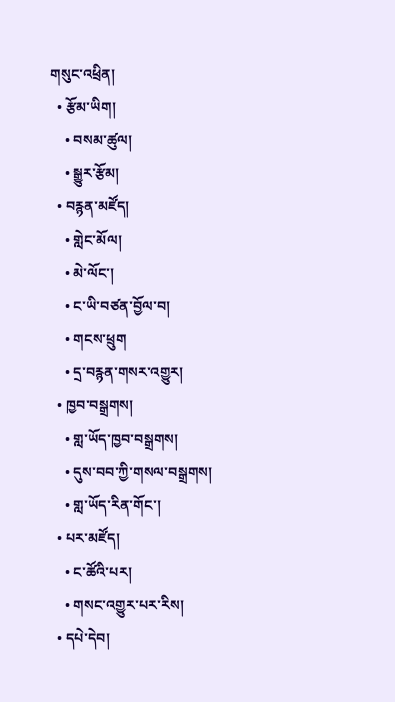གསུང་འཕྲིན།
  • རྩོམ་ཡིག།
    • བསམ་ཚུལ།
    • སྒྱུར་རྩོམ།
  • བརྙན་མཛོད།
    • གླེང་མོལ།
    • མེ་ལོང་།
    • ང་ཡི་བཙན་བྱོལ་བ།
    • གངས་ཕྲུག
    • དྲ་བརྙན་གསར་འགྱུར།
  • ཁྱབ་བསྒྲགས།
    • གླ་ཡོད་ཁྱབ་བསྒྲགས།
    • དུས་བབ་ཀྱི་གསལ་བསྒྲགས།
    • གླ་ཡོད་རིན་གོང་།
  • པར་མཛོད།
    • ང་ཚོའི་པར།
    • གསང་འགྱུར་པར་རིས།
  • དཔེ་དེབ།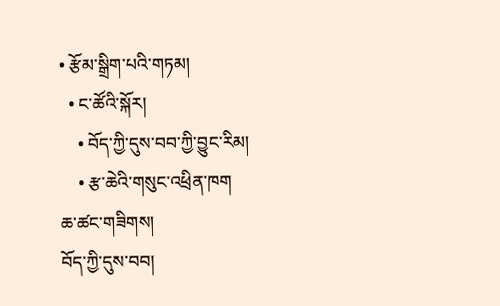• རྩོམ་སྒྲིག་པའི་གཏམ།
  • ང་ཚོའི་སྐོར།
    • བོད་ཀྱི་དུས་བབ་ཀྱི་བྱུང་རིམ།
    • རྩ་ཆེའི་གསུང་འཕྲིན་ཁག
ཆ་ཚང་གཟིགས།
བོད་ཀྱི་དུས་བབ།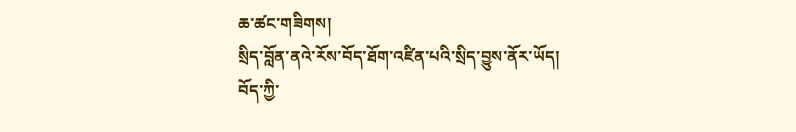ཆ་ཚང་གཟིགས།
སྲིད་བློན་ནའེ་རོས་བོད་ཐོག་འཛིན་པའི་སྲིད་བྱུས་ནོར་ཡོད།
བོད་ཀྱི་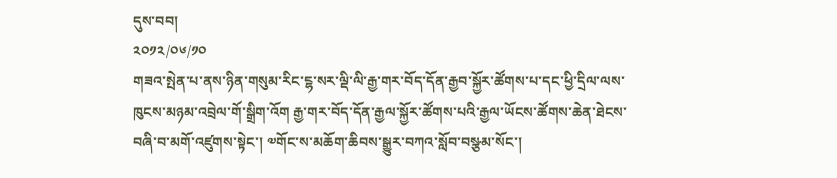དུས་བབ།
༢༠༡༢/༠༦/༡༠
གཟའ་སྤེན་པ་ནས་ཉིན་གསུམ་རིང་ངྷ་སར་ལྡི་ལི་རྒྱ་གར་བོད་དོན་རྒྱབ་སྐྱོར་ཚོགས་པ་དང་ཕྱི་དྲིལ་ལས་ཁུངས་མཉམ་འབྲེལ་གོ་སྒྲིག་འོག རྒྱ་གར་བོད་དོན་རྒྱལ་སྐྱོར་ཚོགས་པའི་རྒྱལ་ཡོངས་ཚོགས་ཆེན་ཐེངས་བཞི་བ་མགོ་འཛུགས་སྟེང་། ༧གོང་ས་མཆོག་ཆིབས་སྒྱུར་བཀའ་སློབ་བསྩམ་སོང་།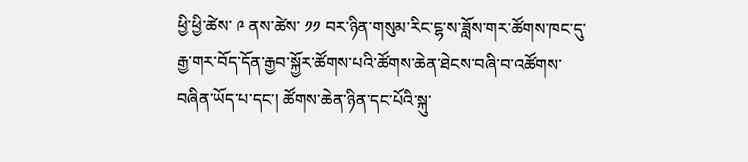ཕྱི་ཕྱི་ཚེས་ ༩ ནས་ཚེས་ ༡༡ བར་ཉིན་གསུམ་རིང་ངྷ་ས་ཟློས་གར་ཚོགས་ཁང་དུ་རྒྱ་གར་བོད་དོན་རྒྱབ་སྐྱོར་ཚོགས་པའི་ཚོགས་ཆེན་ཐེངས་བཞི་བ་འཚོགས་བཞིན་ཡོད་པ་དང་། ཚོགས་ཆེན་ཉིན་དང་པོའི་སྐུ་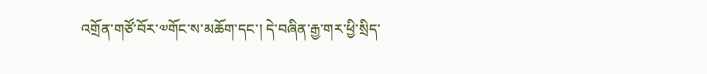འགྲོན་གཙོ་བོར་༧གོང་ས་མཆོག་དང་། དེ་བཞིན་རྒྱ་གར་ཕྱི་སྲིད་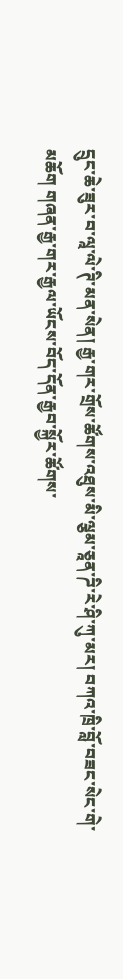དྲུང་ཆེ་ཟུར་བ་ལཱ་ལེ་ཊི་མན་སེན། རྒྱ་གར་གྲོས་ཚོགས་འཐུས་མི་ལྕམ་ཅཱན་ཌི་རེ་ཤི་ཀུ་མར། བཀའ་ཁྲི་བློ་བཟང་སེང་གེ་མཆོག གཞན་རྒྱ་གར་རྒྱལ་ཡོངས་བོད་དོན་རྒྱབ་སྐྱོར་ཚོགས་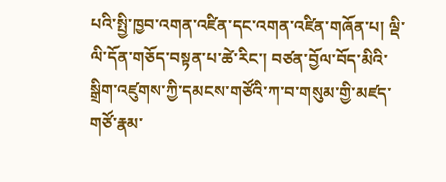པའི་སྤྱི་ཁྱབ་འགན་འཛིན་དང་འགན་འཛིན་གཞོན་པ། ལྡི་ལི་དོན་གཅོད་བསྟན་པ་ཚེ་རིང་། བཙན་བྱོལ་བོད་མིའི་སྒྲིག་འཛུགས་ཀྱི་དམངས་གཙོའི་ཀ་བ་གསུམ་གྱི་མཛད་གཙོ་རྣམ་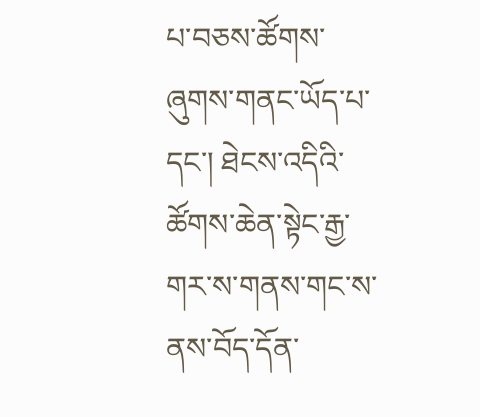པ་བཅས་ཚོགས་ཞུགས་གནང་ཡོད་པ་དང་། ཐེངས་འདིའི་ཚོགས་ཆེན་སྟེང་རྒྱ་གར་ས་གནས་གང་ས་ནས་བོད་དོན་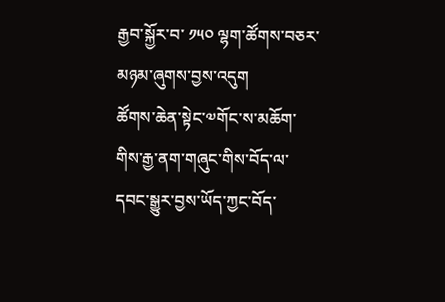རྒྱབ་སྐྱོར་བ་ ༡༥༠ ལྷག་ཚོགས་བཅར་མཉམ་ཞུགས་བྱས་འདུག
ཚོགས་ཆེན་སྟེང་༧གོང་ས་མཆོག་གིས་རྒྱ་ནག་གཞུང་གིས་བོད་ལ་དབང་སྒྱུར་བྱས་ཡོད་ཀྱང་བོད་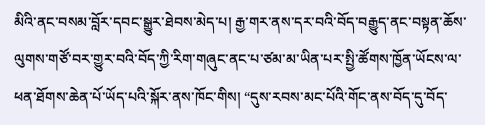མིའི་ནང་བསམ་བློར་དབང་སྒྱུར་ཐེབས་མེད་པ། རྒྱ་གར་ནས་དར་བའི་བོད་བརྒྱུད་ནང་བསྟན་ཆོས་ལུགས་གཙོ་བར་གྱུར་བའི་བོད་ཀྱི་རིག་གཞུང་ནང་པ་ཙམ་མ་ཡིན་པར་སྤྱི་ཚོགས་ཁྱོན་ཡོངས་ལ་ཕན་ཐོགས་ཆེན་པོ་ཡོད་པའི་སྐོར་ནས་ཁོང་གིས། “དུས་རབས་མང་པོའི་གོང་ནས་བོད་དུ་བོད་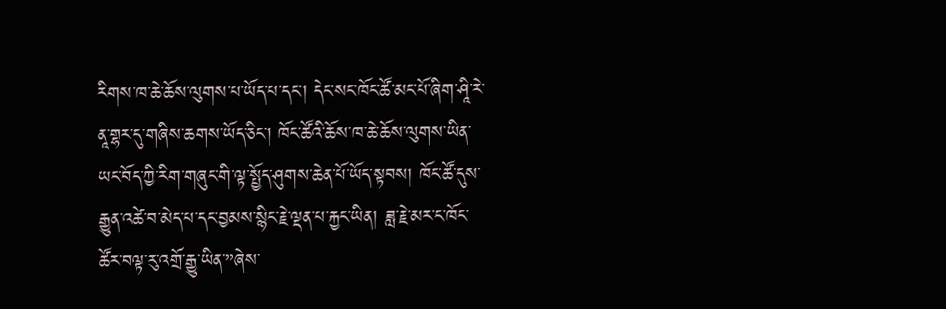རིགས་ཁ་ཆེ་ཆོས་ལུགས་པ་ཡོད་པ་དང་། དེང་སང་ཁོང་ཚོ་མང་པོ་ཞིག་ཤཱི་རེ་ནཱ་གྷར་དུ་གཞིས་ཆགས་ཡོད་ཅིང་། ཁོང་ཚོའི་ཆོས་ཁ་ཆེ་ཆོས་ལུགས་ཡིན་ཡང་བོད་ཀྱི་རིག་གཞུང་གི་ལྟ་སྤྱོད་ཤུགས་ཆེན་པོ་ཡོད་སྟབས། ཁོང་ཚོ་དུས་རྒྱུན་འཚེ་བ་མེད་པ་དང་བྱམས་སྙིང་རྗེ་ལྡན་པ་རྐྱང་ཡིན། ཟླ་རྗེ་མར་ང་ཁོང་ཚོར་བལྟ་རུ་འགྲོ་རྒྱུ་ཡིན་”ཞེས་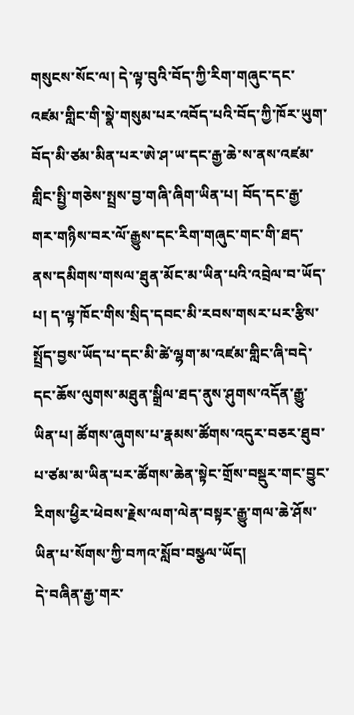གསུངས་སོང་ལ། དེ་ལྟ་བུའི་བོད་ཀྱི་རིག་གཞུང་དང་འཛམ་གླིང་གི་སྣེ་གསུམ་པར་འབོད་པའི་བོད་ཀྱི་ཁོར་ཡུག་བོད་མི་ཙམ་མིན་པར་ཨེ་ཤ་ཡ་དང་རྒྱ་ཆེ་ས་ནས་འཛམ་གླིང་སྤྱི་གཅེས་སྤྲས་བྱ་གཞི་ཞིག་ཡིན་པ། བོད་དང་རྒྱ་གར་གཉིས་བར་ལོ་རྒྱུས་དང་རིག་གཞུང་གང་གི་ཐད་ནས་དམིགས་གསལ་ཐུན་མོང་མ་ཡིན་པའི་འབྲེལ་བ་ཡོད་པ། ད་ལྟ་ཁོང་གིས་སྲིད་དབང་མི་རབས་གསར་པར་རྩིས་སྤྲོད་བྱས་ཡོད་པ་དང་མི་ཚེ་ལྷག་མ་འཛམ་གླིང་ཞི་བདེ་དང་ཆོས་ལུགས་མཐུན་སྒྲིལ་ཐད་ནུས་ཤུགས་འདོན་རྒྱུ་ཡིན་པ། ཚོགས་ཞུགས་པ་རྣམས་ཚོགས་འདུར་བཅར་ཐུབ་པ་ཙམ་མ་ཡིན་པར་ཚོགས་ཆེན་སྟེང་གྲོས་བསྡུར་གང་བྱུང་རིགས་ཕྱིར་ཕེབས་རྗེས་ལག་ལེན་བསྟར་རྒྱུ་གལ་ཆེ་ཤོས་ཡིན་པ་སོགས་ཀྱི་བཀའ་སློབ་བསྩལ་ཡོད།
དེ་བཞིན་རྒྱ་གར་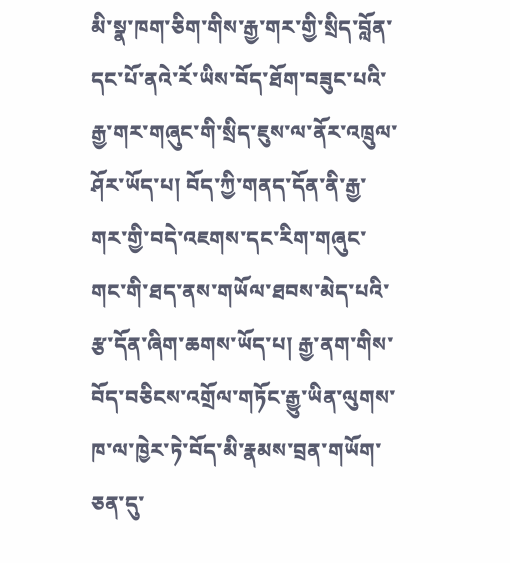མི་སྣ་ཁག་ཅིག་གིས་རྒྱ་གར་གྱི་སྲིད་བློན་དང་པོ་ནའེ་རོ་ཡིས་བོད་ཐོག་བཟུང་པའི་རྒྱ་གར་གཞུང་གི་སྲིད་ཇུས་ལ་ནོར་འཁྲུལ་ཤོར་ཡོད་པ། བོད་ཀྱི་གནད་དོན་ནི་རྒྱ་གར་གྱི་བདེ་འཇགས་དང་རིག་གཞུང་གང་གི་ཐད་ནས་གཡོལ་ཐབས་མེད་པའི་རྩ་དོན་ཞིག་ཆགས་ཡོད་པ། རྒྱ་ནག་གིས་བོད་བཅིངས་འགྲོལ་གཏོང་རྒྱུ་ཡིན་ལུགས་ཁ་ལ་ཁྱེར་ཏེ་བོད་མི་རྣམས་བྲན་གཡོག་ཅན་དུ་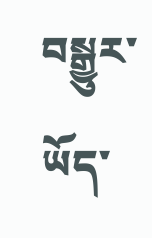བསྒྱུར་ཡོད་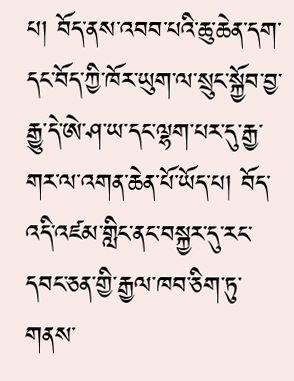པ། བོད་ནས་འབབ་པའི་ཆུ་ཆེན་དག་དང་བོད་ཀྱི་ཁོར་ཡུག་ལ་སྲུང་སྐྱོབ་བྱ་རྒྱུ་དེ་ཨེ་ཤ་ཡ་དང་ལྷག་པར་དུ་རྒྱ་གར་ལ་འགན་ཆེན་པོ་ཡོད་པ། བོད་འདི་འཛམ་གླིང་ནང་བསྐྱར་དུ་རང་དབང་ཅན་གྱི་རྒྱལ་ཁབ་ཅིག་ཏུ་གནས་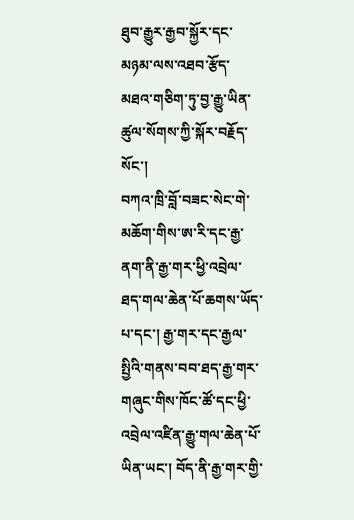ཐུབ་རྒྱུར་རྒྱབ་སྐྱོར་དང་མཉམ་ལས་འཐབ་རྩོད་མཐའ་གཅིག་ཏུ་བྱ་རྒྱུ་ཡིན་ཚུལ་སོགས་ཀྱི་སྐོར་བརྗོད་སོང་།
བཀའ་ཁྲི་བློ་བཟང་སེང་གེ་མཆོག་གིས་ཨ་རི་དང་རྒྱ་ནག་ནི་རྒྱ་གར་ཕྱི་འབྲེལ་ཐད་གལ་ཆེན་པོ་ཆགས་ཡོད་པ་དང་། རྒྱ་གར་དང་རྒྱལ་སྤྱིའི་གནས་བབ་ཐད་རྒྱ་གར་གཞུང་གིས་ཁོང་ཚོ་དང་ཕྱི་འབྲེལ་འཛིན་རྒྱུ་གལ་ཆེན་པོ་ཡིན་ཡང་། བོད་ནི་རྒྱ་གར་གྱི་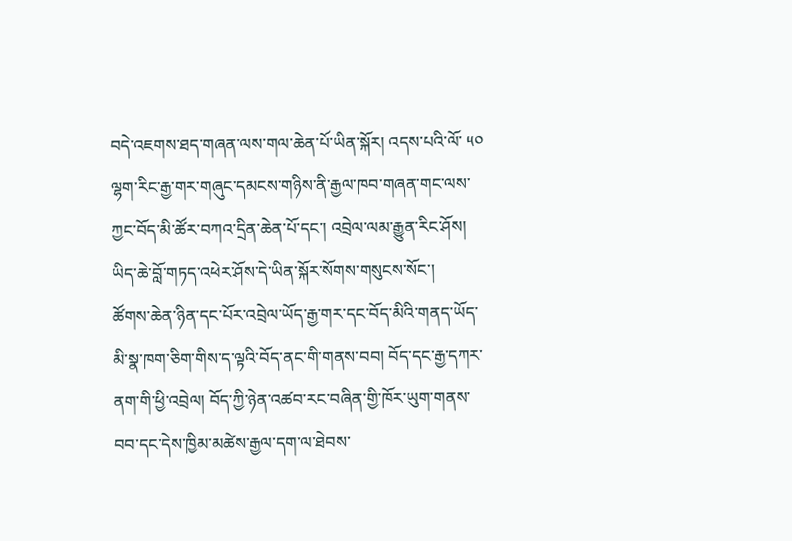བདེ་འཇགས་ཐད་གཞན་ལས་གལ་ཆེན་པོ་ཡིན་སྐོར། འདས་པའི་ལོ་ ༥༠ ལྷག་རིང་རྒྱ་གར་གཞུང་དམངས་གཉིས་ནི་རྒྱལ་ཁབ་གཞན་གང་ལས་ཀྱང་བོད་མི་ཚོར་བཀའ་དྲིན་ཆེན་པོ་དང་། འབྲེལ་ལམ་རྒྱུན་རིང་ཤོས། ཡིད་ཆེ་བློ་གཏད་འཕེར་ཤོས་དེ་ཡིན་སྐོར་སོགས་གསུངས་སོང་།
ཚོགས་ཆེན་ཉིན་དང་པོར་འབྲེལ་ཡོད་རྒྱ་གར་དང་བོད་མིའི་གནད་ཡོད་མི་སྣ་ཁག་ཅིག་གིས་ད་ལྟའི་བོད་ནང་གི་གནས་བབ། བོད་དང་རྒྱ་དཀར་ནག་གི་ཕྱི་འབྲེལ། བོད་ཀྱི་ཉེན་འཚབ་རང་བཞིན་གྱི་ཁོར་ཡུག་གནས་བབ་དང་དེས་ཁྱིམ་མཚེས་རྒྱལ་དག་ལ་ཐེབས་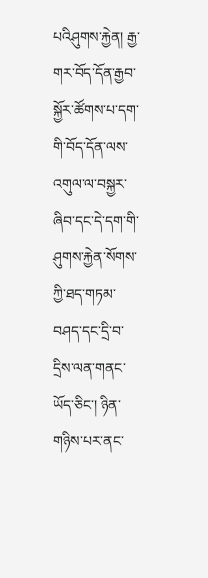པའིཤུགས་རྐྱེན། རྒྱ་གར་བོད་དོན་རྒྱབ་སྐྱོར་ཚོགས་པ་དག་གི་བོད་དོན་ལས་འགུལ་ལ་བསྐྱར་ཞིབ་དང་དེ་དག་གི་ཤུགས་རྐྱེན་སོགས་ཀྱི་ཐད་གཏམ་བཤད་དང་དྲི་བ་དྲིས་ལན་གནང་ཡོད་ཅིང་། ཉིན་གཉིས་པར་ནང་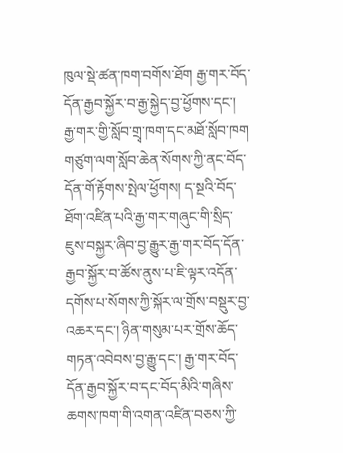ཁུལ་སྡེ་ཚན་ཁག་བགོས་ཐོག རྒྱ་གར་བོད་དོན་རྒྱབ་སྐྱོར་བ་རྒྱ་སྐྱེད་བྱ་ཕྱོགས་དང་། རྒྱ་གར་གྱི་སློབ་གྲྭ་ཁག་དང་མཐོ་སློབ་ཁག གཙུག་ལག་སློབ་ཆེན་སོགས་ཀྱི་ནང་བོད་དོན་གོ་རྟོགས་སྤེལ་ཕྱོགས། ད་སྔའི་བོད་ཐོག་འཛིན་པའི་རྒྱ་གར་གཞུང་གི་སྲིད་ཇུས་བསྐྱར་ཞིབ་བྱ་རྒྱུར་རྒྱ་གར་བོད་དོན་རྒྱབ་སྐྱོར་བ་ཚོས་ནུས་པ་ཇི་ལྟར་འདོན་དགོས་པ་སོགས་ཀྱི་སྐོར་ལ་གྲོས་བསྡུར་བྱ་འཆར་དང་། ཉིན་གསུམ་པར་གྲོས་ཆོད་གཏན་འབེབས་བྱ་རྒྱུ་དང་། རྒྱ་གར་བོད་དོན་རྒྱབ་སྐྱོར་བ་དང་བོད་མིའི་གཞིས་ཆགས་ཁག་གི་འགན་འཛིན་བཅས་ཀྱི་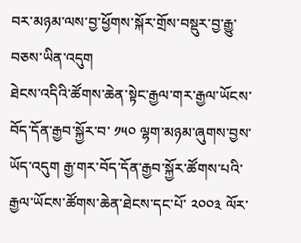བར་མཉམ་ལས་བྱ་ཕྱོགས་སྐོར་གྲོས་བསྡུར་བྱ་རྒྱུ་བཅས་ཡིན་འདུག
ཐེངས་འདིའི་ཚོགས་ཆེན་སྟེང་རྒྱལ་གར་རྒྱལ་ཡོངས་བོད་དོན་རྒྱབ་སྐྱོར་བ་ ༡༥༠ ལྷག་མཉམ་ཞུགས་བྱས་ཡོད་འདུག རྒྱ་གར་བོད་དོན་རྒྱབ་སྐྱོར་ཚོགས་པའི་རྒྱལ་ཡོངས་ཚོགས་ཆེན་ཐེངས་དང་པོ་ ༢༠༠༣ ལོར་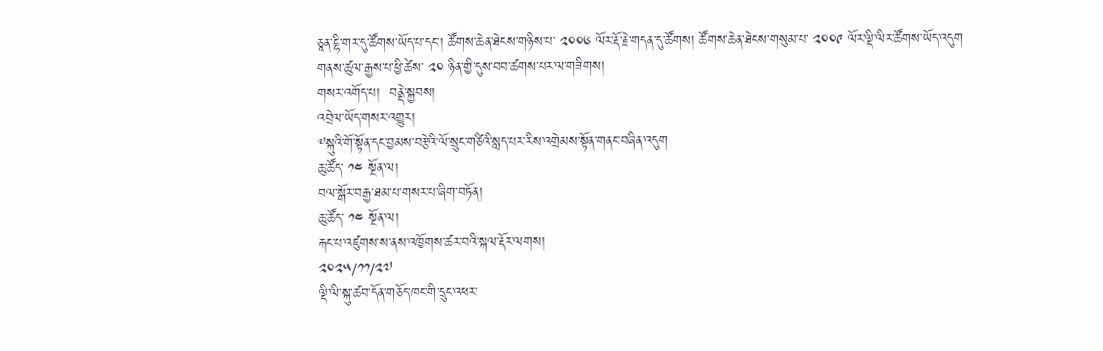ཅཱན་ངྷི་གར་དུ་ཚོགས་ཡོད་པ་དང་། ཚོགས་ཆེན་ཐེངས་གཉིས་པ་ ༢༠༠༦ ལོར་རྡོ་རྗེ་གདན་དུ་ཚོགས། ཚོགས་ཆེན་ཐེངས་གསུམ་པ་ ༢༠༠༩ ལོར་ལྡི་ལིར་ཚོགས་ཡོད་འདུག
གནས་ཚུལ་རྒྱས་པ་ཕྱི་ཚེས་ ༢༠ ཉིན་གྱི་དུས་བབ་ཚགས་པར་ལ་གཟིགས།
གསར་འགོད་པ།  བནྡེ་སྐྱབས།
འབྲེལ་ཡོད་གསར་འགྱུར།
༸སྐུའི་གོ་སྟོན་དང་བྱམས་བརྩེའི་ལོ་སྲུང་གཙིའི་སླད་པར་རིས་འགྲེམས་སྟོན་གནང་བཞིན་འདུག
ཆུ་ཚོད་ ༡༤ སྔོན་ལ།
བལ་སྒོར་བརྒྱ་ཐམ་པ་གསར་པ་ཞིག་བཏོན།
ཆུ་ཚོད་ ༡༤ སྔོན་ལ།
རྐང་པ་འཛུགས་ས་ནས་འཁྱོགས་ཚར་བའི་སྐལ་རྡོར་ལགས།
༢༠༢༥/༡༡/༢༧
ལྡི་ལི་སྐུ་ཚབ་དོན་གཅོད་ཁང་གི་དྲུང་འཕར་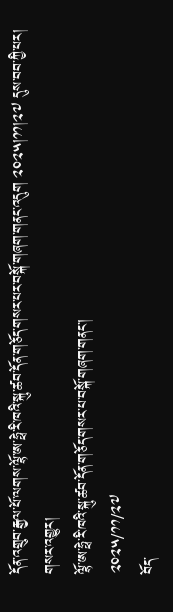དོན་འགྲུབ་རྒྱལ་པོ་ལགས་ལྷོ་ཨ་ཧྥེ་རི་ཁའི་སྐུ་ཚབ་དོན་གཅོད་གསར་པར་བསྐོ་གཞག་གནང་འདུག ༢༠༢༥།༡༡།༢༧ དུས་བབ་ཀྱི་པར།
གསར་འགྱུར།
ལྷོ་ཨ་ཧྥེ་རི་ཁའི་སྐུ་ཚབ་དོན་གཅོད་གསར་པ་བསྐོ་གཞག་གནང་།
༢༠༢༥/༡༡/༢༧
བོད་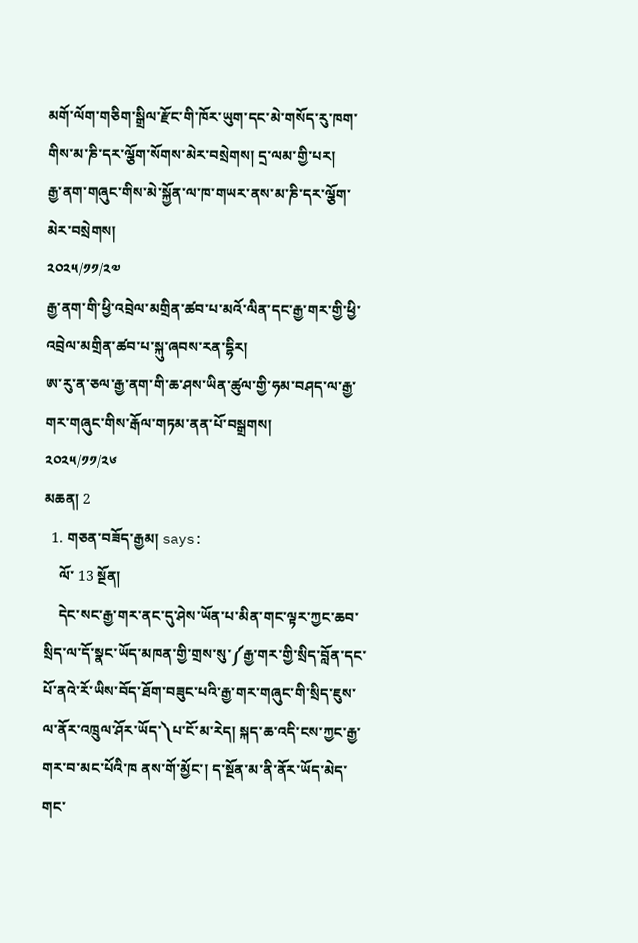མགོ་ལོག་གཅིག་སྒྲིལ་རྫོང་གི་ཁོར་ཡུག་དང་མེ་གསོད་རུ་ཁག་གིས་མ་ཎི་དར་ལྕོག་སོགས་མེར་བསྲེགས། དྲ་ལམ་གྱི་པར།
རྒྱ་ནག་གཞུང་གིས་མེ་སྐྱོན་ལ་ཁ་གཡར་ནས་མ་ཎི་དར་ལྕོག་མེར་བསྲེགས།
༢༠༢༥/༡༡/༢༧
རྒྱ་ནག་གི་ཕྱི་འབྲེལ་མགྲིན་ཚབ་པ་མའོ་ལིན་དང་རྒྱ་གར་གྱི་ཕྱི་འབྲེལ་མགྲིན་ཚབ་པ་སྐུ་ཞབས་རན་དྷིར།
ཨ་རུ་ན་ཅལ་རྒྱ་ནག་གི་ཆ་ཤས་ཡིན་ཚུལ་གྱི་ཧམ་བཤད་ལ་རྒྱ་གར་གཞུང་གིས་རྒོལ་གཏམ་ནན་པོ་བསྒྲགས།
༢༠༢༥/༡༡/༢༦
མཆན། 2
  1. གཅན་བཟོད་རྒྱམ། says:
    ལོ་ 13 སྔོན།
    དེང་སང་རྒྱ་གར་ནང་དུ་ཤེས་ཡོན་པ་མིན་གང་ལྟར་ཀྱང་ཆབ་སྲིད་ལ་དོ་སྣང་ཡོད་མཁན་གྱི་གྲས་སུ་༼རྒྱ་གར་གྱི་སྲིད་བློན་དང་པོ་ནའེ་རོ་ཡིས་བོད་ཐོག་བཟུང་པའི་རྒྱ་གར་གཞུང་གི་སྲིད་ཇུས་ལ་ནོར་འཁྲུལ་ཤོར་ཡོད་༽པ་ངོ་མ་རེད། སྐད་ཆ་འདི་ངས་ཀྱང་རྒྱ་གར་བ་མང་པོའི་ཁ ནས་གོ་མྱོང་། ད་སྔོན་མ་ནི་ནོར་ཡོད་མེད་གང་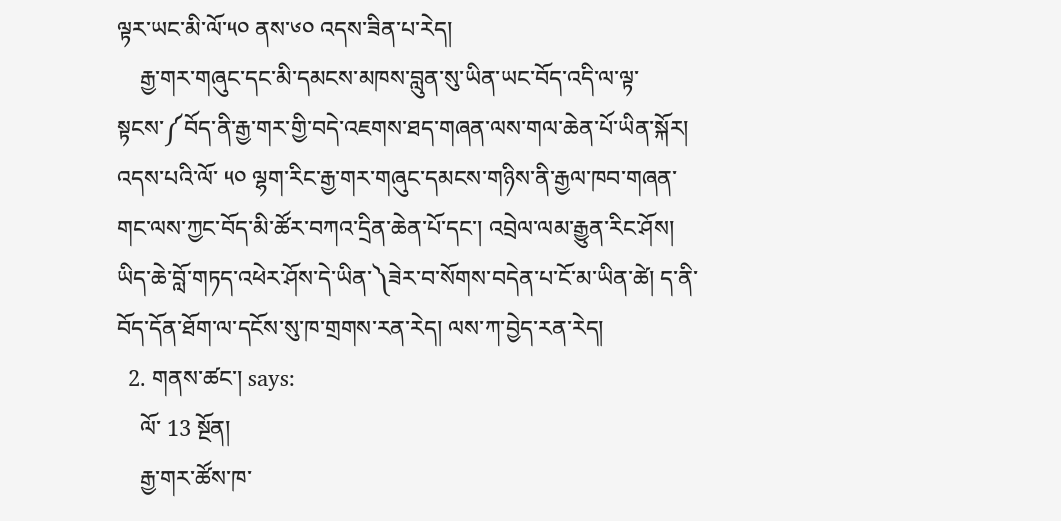ལྟར་ཡང་མི་ལོ་༥༠ ནས་༦༠ འདས་ཟིན་པ་རེད།
    རྒྱ་གར་གཞུང་དང་མི་དམངས་མཁས་བླུན་སུ་ཡིན་ཡང་བོད་འདི་ལ་ལྟ་སྟངས་༼བོད་ནི་རྒྱ་གར་གྱི་བདེ་འཇགས་ཐད་གཞན་ལས་གལ་ཆེན་པོ་ཡིན་སྐོར། འདས་པའི་ལོ་ ༥༠ ལྷག་རིང་རྒྱ་གར་གཞུང་དམངས་གཉིས་ནི་རྒྱལ་ཁབ་གཞན་གང་ལས་ཀྱང་བོད་མི་ཚོར་བཀའ་དྲིན་ཆེན་པོ་དང་། འབྲེལ་ལམ་རྒྱུན་རིང་ཤོས། ཡིད་ཆེ་བློ་གཏད་འཕེར་ཤོས་དེ་ཡིན་༽ཟེར་བ་སོགས་བདེན་པ་ངོ་མ་ཡིན་ཚེ། ད་ནི་བོད་དོན་ཐོག་ལ་དངོས་སུ་ཁ་གྲགས་རན་རེད། ལས་ཀ་བྱེད་རན་རེད།
  2. གནས་ཚང་། says:
    ལོ་ 13 སྔོན།
    རྒྱ་གར་ཚོས་ཁ་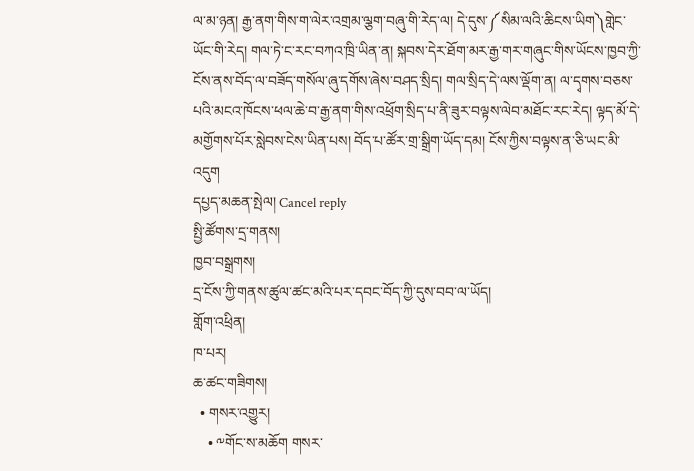ལ་མ་ཉན། རྒྱ་ནག་གིས་ག་ལེར་འགྲམ་ལྕག་བཞུ་གི་རེད་ལ། དེ་དུས་༼སིམ་ལའི་ཆིངས་ཡིག༽གླེང་ཡོང་གི་རེད། གལ་ཏེ་ང་རང་བཀའ་ཁྲི་ཡིན་ན། སྐབས་དེར་ཐོག་མར་རྒྱ་གར་གཞུང་གིས་ཡོངས་ཁྱབ་ཀྱི་ངོས་ནས་བོད་ལ་བཟོད་གསོལ་ཞུ་དགོས་ཞེས་བཤད་སྲིད། གལ་སྲིད་དེ་ལས་ལྡོག་ན། ལ་དྭགས་བཅས་པའི་མངའ་ཁོངས་ཕལ་ཆེ་བ་རྒྱ་ནག་གིས་འཕྲོག་སྲིད་པ་ནི་ཟུར་བལྟས་ལེབ་མཐོང་རང་རེད། ལྟད་མོ་དེ་མགྱོགས་པོར་སླེབས་ངེས་ཡིན་པས། བོད་པ་ཚོར་གྲ་སྒྲིག་ཡོད་དམ། ངོས་ཀྱིས་བལྟས་ན་ཅི་ཡང་མི་འདུག
དཔྱད་མཆན་སྤེལ། Cancel reply
སྤྱི་ཚོགས་དྲ་གནས།
ཁྱབ་བསྒྲགས།
དྲ་ངོས་ཀྱི་གནས་ཚུལ་ཚང་མའི་པར་དབང་བོད་ཀྱི་དུས་བབ་ལ་ཡོད།
གློག་འཕྲིན།
ཁ་པར།
ཆ་ཚང་གཟིགས།
  • གསར་འགྱུར།
    • ༸གོང་ས་མཆོག གསར་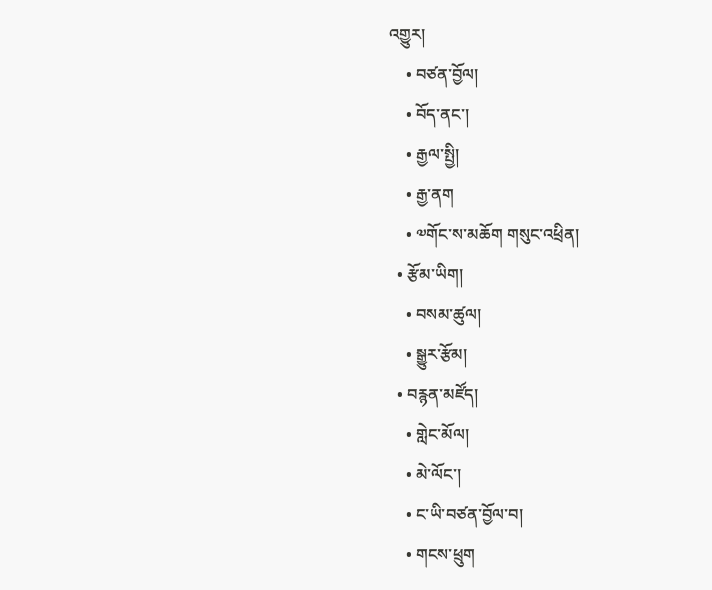འགྱུར།
    • བཙན་བྱོལ།
    • བོད་ནང་།
    • རྒྱལ་སྤྱི།
    • རྒྱ་ནག
    • ༧གོང་ས་མཆོག གསུང་འཕྲིན།
  • རྩོམ་ཡིག།
    • བསམ་ཚུལ།
    • སྒྱུར་རྩོམ།
  • བརྙན་མཛོད།
    • གླེང་མོལ།
    • མེ་ལོང་།
    • ང་ཡི་བཙན་བྱོལ་བ།
    • གངས་ཕྲུག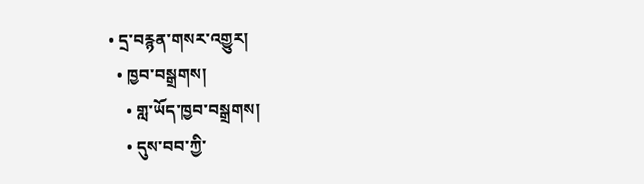• དྲ་བརྙན་གསར་འགྱུར།
  • ཁྱབ་བསྒྲགས།
    • གླ་ཡོད་ཁྱབ་བསྒྲགས།
    • དུས་བབ་ཀྱི་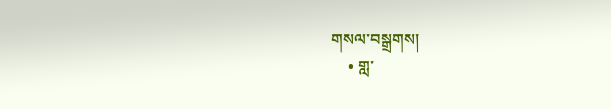གསལ་བསྒྲགས།
    • གླ་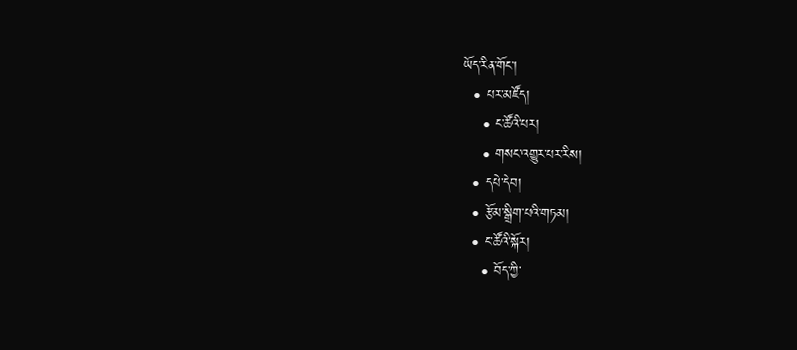ཡོད་རིན་གོང་།
  • པར་མཛོད།
    • ང་ཚོའི་པར།
    • གསང་འགྱུར་པར་རིས།
  • དཔེ་དེབ།
  • རྩོམ་སྒྲིག་པའི་གཏམ།
  • ང་ཚོའི་སྐོར།
    • བོད་ཀྱི་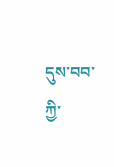དུས་བབ་ཀྱི་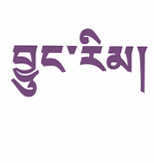བྱུང་རིམ།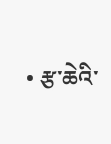• རྩ་ཆེའི་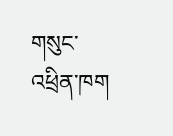གསུང་འཕྲིན་ཁག